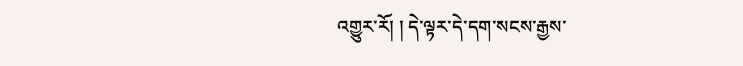འགྱུར་རོ། ། དེ་ལྟར་དེ་དག་སངས་རྒྱས་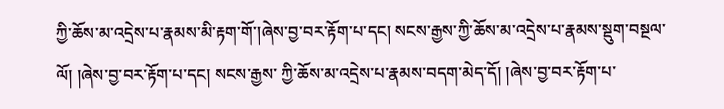ཀྱི་ཆོས་མ་འདྲེས་པ་རྣམས་མི་རྟག་གོ་།ཞེས་བྱ་བར་རྟོག་པ་དང། སངས་རྒྱས་ཀྱི་ཆོས་མ་འདྲེས་པ་རྣམས་སྡུག་བསྔལ་ལོ། །ཞེས་བྱ་བར་རྟོག་པ་དང། སངས་རྒྱས་ ཀྱི་ཆོས་མ་འདྲེས་པ་རྣམས་བདག་མེད་དོ། །ཞེས་བྱ་བར་རྟོག་པ་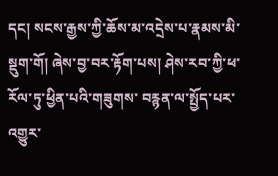དང། སངས་རྒྱས་ཀྱི་ཆོས་མ་འདྲེས་པ་རྣམས་མི་སྡུག་གོ། ཞེས་བྱ་བར་རྟོག་པས། ཤེས་རབ་ཀྱི་ཕ་རོལ་ཏུ་ཕྱིན་པའི་གཟུགས་ བརྙན་ལ་སྤྱོད་པར་འགྱུར་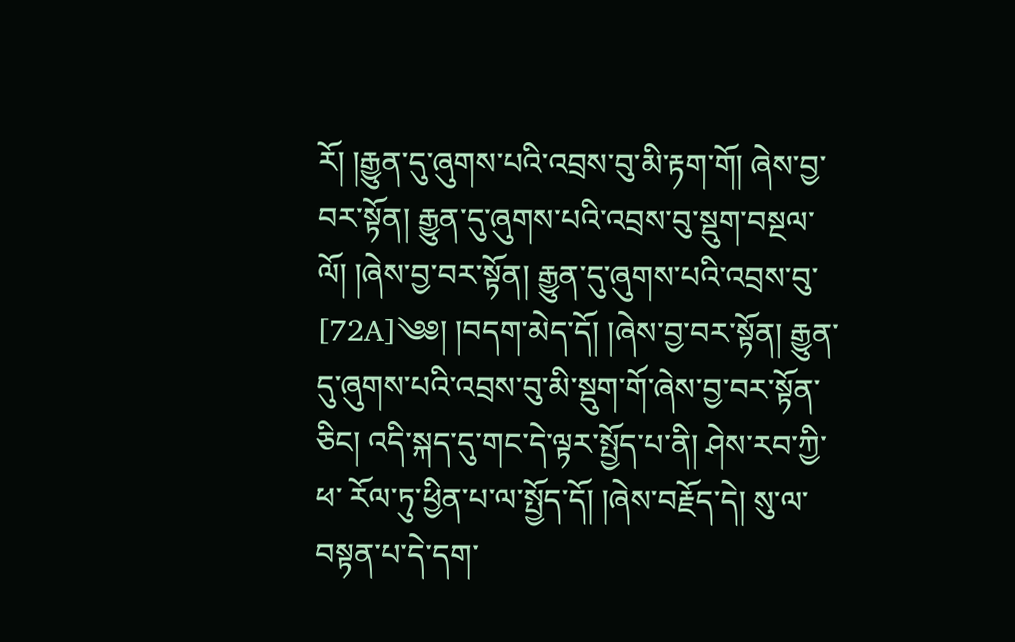རོ། །རྒྱུན་དུ་ཞུགས་པའི་འབྲས་བུ་མི་རྟག་གོ། ཞེས་བྱ་བར་སྟོན། རྒྱུན་དུ་ཞུགས་པའི་འབྲས་བུ་སྡུག་བསྔལ་ལོ། །ཞེས་བྱ་བར་སྟོན། རྒྱུན་དུ་ཞུགས་པའི་འབྲས་བུ་ [72A]༄༅། །བདག་མེད་དོ། །ཞེས་བྱ་བར་སྟོན། རྒྱུན་དུ་ཞུགས་པའི་འབྲས་བུ་མི་སྡུག་གོ་ཞེས་བྱ་བར་སྟོན་ཅིང། འདི་སྐད་དུ་གང་དེ་ལྟར་སྤྱོད་པ་ནི། ཤེས་རབ་ཀྱི་ཕ་ རོལ་ཏུ་ཕྱིན་པ་ལ་སྤྱོད་དོ། །ཞེས་བརྗོད་དེ། སུ་ལ་བསྟན་པ་དེ་དག་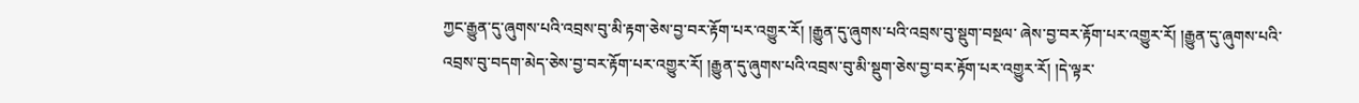ཀྱང་རྒྱུན་དུ་ཞུགས་པའི་འབྲས་བུ་མི་རྟག་ཅེས་བྱ་བར་རྟོག་པར་འགྱུར་རོ། །རྒྱུན་དུ་ཞུགས་པའི་འབྲས་བུ་སྡུག་བསྔལ་ ཞེས་བྱ་བར་རྟོག་པར་འགྱུར་རོ། །རྒྱུན་དུ་ཞུགས་པའི་འབྲས་བུ་བདག་མེད་ཅེས་བྱ་བར་རྟོག་པར་འགྱུར་རོ། །རྒྱུན་དུ་ཞུགས་པའི་འབྲས་བུ་མི་སྡུག་ཅེས་བྱ་བར་རྟོག་པར་འགྱུར་རོ། །དེ་ལྟར་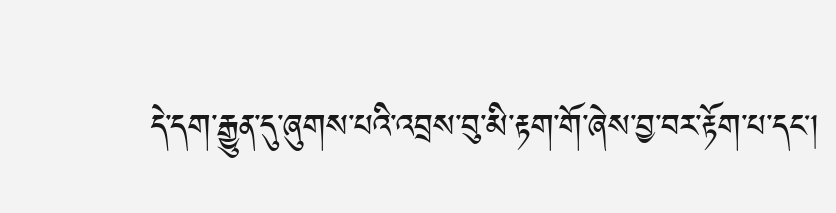དེ་དག་རྒྱུན་དུ་ཞུགས་པའི་འབྲས་བུ་མི་རྟག་གོ་ཞེས་བྱ་བར་རྟོག་པ་དང།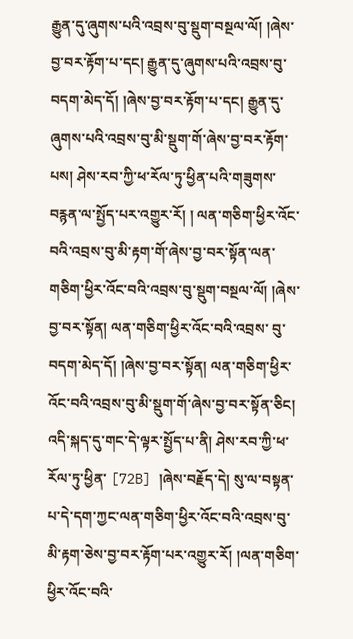རྒྱུན་དུ་ཞུགས་པའི་འབྲས་བུ་སྡུག་བསྔལ་ལོ། །ཞེས་བྱ་བར་རྟོག་པ་དང། རྒྱུན་དུ་ཞུགས་པའི་འབྲས་བུ་ བདག་མེད་དོ། །ཞེས་བྱ་བར་རྟོག་པ་དང། རྒྱུན་དུ་ཞུགས་པའི་འབྲས་བུ་མི་སྡུག་གོ་ཞེས་བྱ་བར་རྟོག་པས། ཤེས་རབ་ཀྱི་ཕ་རོལ་ཏུ་ཕྱིན་པའི་གཟུགས་བརྙན་ལ་སྤྱོད་པར་འགྱུར་རོ། ། ལན་གཅིག་ཕྱིར་འོང་བའི་འབྲས་བུ་མི་རྟག་གོ་ཞེས་བྱ་བར་སྟོན་ལན་གཅིག་ཕྱིར་འོང་བའི་འབྲས་བུ་སྡུག་བསྔལ་ལོ། །ཞེས་བྱ་བར་སྟོན། ལན་གཅིག་ཕྱིར་འོང་བའི་འབྲས་ བུ་བདག་མེད་དོ། །ཞེས་བྱ་བར་སྟོན། ལན་གཅིག་ཕྱིར་འོང་བའི་འབྲས་བུ་མི་སྡུག་གོ་ཞེས་བྱ་བར་སྟོན་ཅིང། འདི་སྐད་དུ་གང་དེ་ལྟར་སྤྱོད་པ་ནི། ཤེས་རབ་ཀྱི་ཕ་རོལ་ཏུ་ཕྱིན་ [72B] །ཞེས་བརྗོད་དེ། སུ་ལ་བསྟན་པ་དེ་དག་ཀྱང་ལན་གཅིག་ཕྱིར་འོང་བའི་འབྲས་བུ་མི་རྟག་ཅེས་བྱ་བར་རྟོག་པར་འགྱུར་རོ། །ལན་གཅིག་ཕྱིར་འོང་བའི་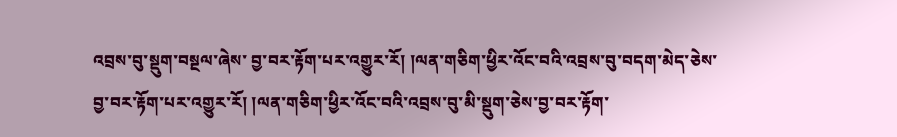འབྲས་བུ་སྡུག་བསྔལ་ཞེས་ བྱ་བར་རྟོག་པར་འགྱུར་རོ། །ལན་གཅིག་ཕྱིར་འོང་བའི་འབྲས་བུ་བདག་མེད་ཅེས་བྱ་བར་རྟོག་པར་འགྱུར་རོ། །ལན་གཅིག་ཕྱིར་འོང་བའི་འབྲས་བུ་མི་སྡུག་ཅེས་བྱ་བར་རྟོག་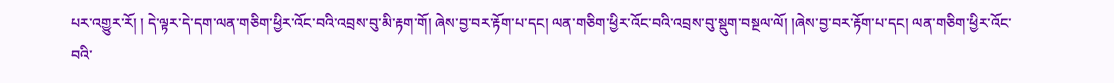པར་འགྱུར་རོ། ། དེ་ལྟར་དེ་དག་ལན་གཅིག་ཕྱིར་འོང་བའི་འབྲས་བུ་མི་རྟག་གོ། ཞེས་བྱ་བར་རྟོག་པ་དང། ལན་གཅིག་ཕྱིར་འོང་བའི་འབྲས་བུ་སྡུག་བསྔལ་ལོ། །ཞེས་བྱ་བར་རྟོག་པ་དང། ལན་གཅིག་ཕྱིར་འོང་ བའི་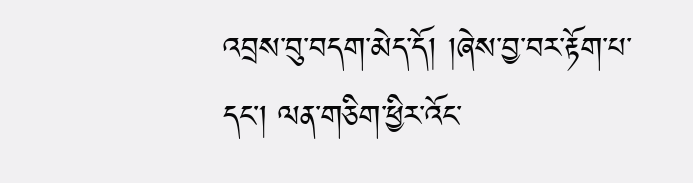འབྲས་བུ་བདག་མེད་དོ། །ཞེས་བྱ་བར་རྟོག་པ་དང། ལན་གཅིག་ཕྱིར་འོང་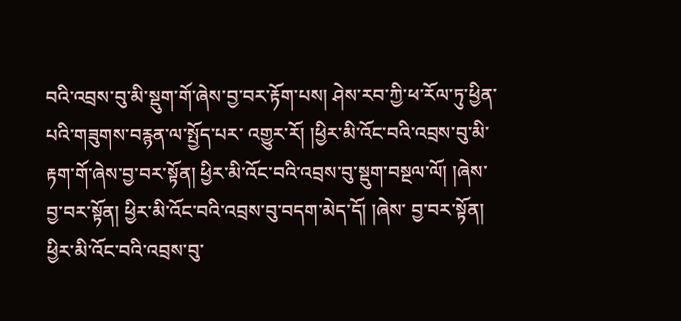བའི་འབྲས་བུ་མི་སྡུག་གོ་ཞེས་བྱ་བར་རྟོག་པས། ཤེས་རབ་ཀྱི་ཕ་རོལ་ཏུ་ཕྱིན་པའི་གཟུགས་བརྙན་ལ་སྤྱོད་པར་ འགྱུར་རོ། །ཕྱིར་མི་འོང་བའི་འབྲས་བུ་མི་རྟག་གོ་ཞེས་བྱ་བར་སྟོན། ཕྱིར་མི་འོང་བའི་འབྲས་བུ་སྡུག་བསྔལ་ལོ། །ཞེས་བྱ་བར་སྟོན། ཕྱིར་མི་འོང་བའི་འབྲས་བུ་བདག་མེད་དོ། །ཞེས་ བྱ་བར་སྟོན། ཕྱིར་མི་འོང་བའི་འབྲས་བུ་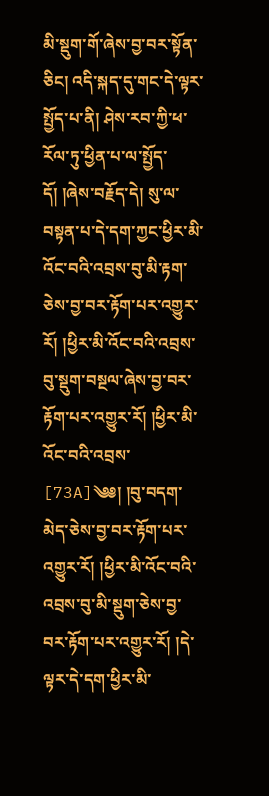མི་སྡུག་གོ་ཞེས་བྱ་བར་སྟོན་ཅིང། འདི་སྐད་དུ་གང་དེ་ལྟར་སྤྱོད་པ་ནི། ཤེས་རབ་ཀྱི་ཕ་རོལ་ཏུ་ཕྱིན་པ་ལ་སྤྱོད་དོ། །ཞེས་བརྗོད་དེ། སུ་ལ་ བསྟན་པ་དེ་དག་ཀྱང་ཕྱིར་མི་འོང་བའི་འབྲས་བུ་མི་རྟག་ཅེས་བྱ་བར་རྟོག་པར་འགྱུར་རོ། །ཕྱིར་མི་འོང་བའི་འབྲས་བུ་སྡུག་བསྔལ་ཞེས་བྱ་བར་རྟོག་པར་འགྱུར་རོ། །ཕྱིར་མི་འོང་བའི་འབྲས་ [73A]༄༅། །བུ་བདག་མེད་ཅེས་བྱ་བར་རྟོག་པར་འགྱུར་རོ། །ཕྱིར་མི་འོང་བའི་འབྲས་བུ་མི་སྡུག་ཅེས་བྱ་བར་རྟོག་པར་འགྱུར་རོ། །དེ་ལྟར་དེ་དག་ཕྱིར་མི་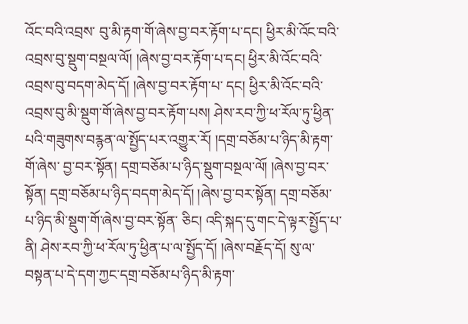འོང་བའི་འབྲས་ བུ་མི་རྟག་གོ་ཞེས་བྱ་བར་རྟོག་པ་དང། ཕྱིར་མི་འོང་བའི་འབྲས་བུ་སྡུག་བསྔལ་ལོ། །ཞེས་བྱ་བར་རྟོག་པ་དང། ཕྱིར་མི་འོང་བའི་འབྲས་བུ་བདག་མེད་དོ། །ཞེས་བྱ་བར་རྟོག་པ་ དང། ཕྱིར་མི་འོང་བའི་འབྲས་བུ་མི་སྡུག་གོ་ཞེས་བྱ་བར་རྟོག་པས། ཤེས་རབ་ཀྱི་ཕ་རོལ་ཏུ་ཕྱིན་པའི་གཟུགས་བརྙན་ལ་སྤྱོད་པར་འགྱུར་རོ། །དགྲ་བཅོམ་པ་ཉིད་མི་རྟག་གོ་ཞེས་ བྱ་བར་སྟོན། དགྲ་བཅོམ་པ་ཉིད་སྡུག་བསྔལ་ལོ། །ཞེས་བྱ་བར་སྟོན། དགྲ་བཅོམ་པ་ཉིད་བདག་མེད་དོ། །ཞེས་བྱ་བར་སྟོན། དགྲ་བཅོམ་པ་ཉིད་མི་སྡུག་གོ་ཞེས་བྱ་བར་སྟོན་ ཅིང། འདི་སྐད་དུ་གང་དེ་ལྟར་སྤྱོད་པ་ནི། ཤེས་རབ་ཀྱི་ཕ་རོལ་ཏུ་ཕྱིན་པ་ལ་སྤྱོད་དོ། །ཞེས་བརྗོད་དོ། སུ་ལ་བསྟན་པ་དེ་དག་ཀྱང་དགྲ་བཅོམ་པ་ཉིད་མི་རྟག་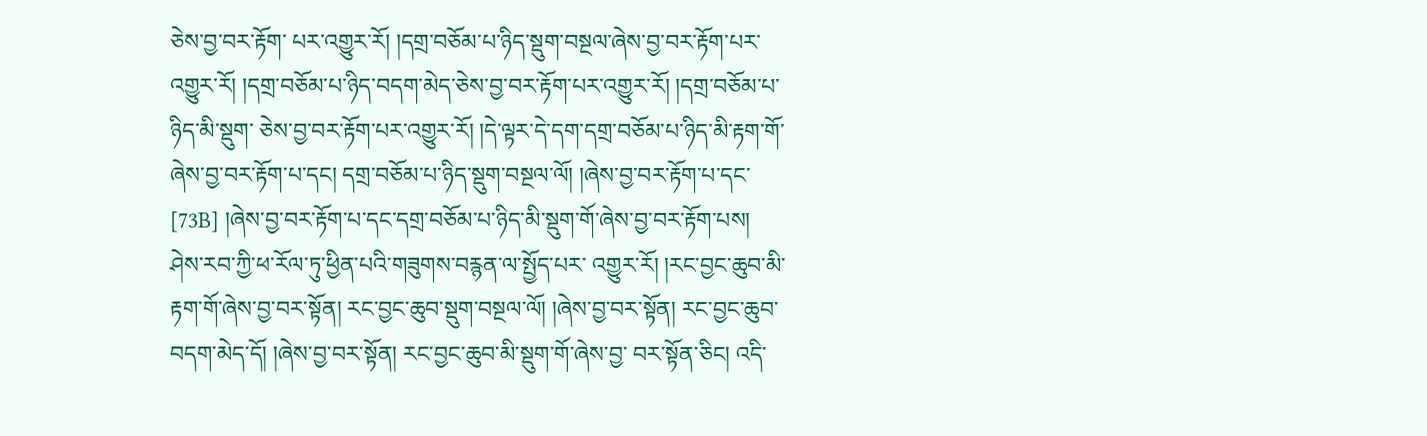ཅེས་བྱ་བར་རྟོག་ པར་འགྱུར་རོ། །དགྲ་བཅོམ་པ་ཉིད་སྡུག་བསྔལ་ཞེས་བྱ་བར་རྟོག་པར་འགྱུར་རོ། །དགྲ་བཅོམ་པ་ཉིད་བདག་མེད་ཅེས་བྱ་བར་རྟོག་པར་འགྱུར་རོ། །དགྲ་བཅོམ་པ་ཉིད་མི་སྡུག་ ཅེས་བྱ་བར་རྟོག་པར་འགྱུར་རོ། །དེ་ལྟར་དེ་དག་དགྲ་བཅོམ་པ་ཉིད་མི་རྟག་གོ་ཞེས་བྱ་བར་རྟོག་པ་དང། དགྲ་བཅོམ་པ་ཉིད་སྡུག་བསྔལ་ལོ། །ཞེས་བྱ་བར་རྟོག་པ་དང་ [73B] །ཞེས་བྱ་བར་རྟོག་པ་དང་དགྲ་བཅོམ་པ་ཉིད་མི་སྡུག་གོ་ཞེས་བྱ་བར་རྟོག་པས། ཤེས་རབ་ཀྱི་ཕ་རོལ་ཏུ་ཕྱིན་པའི་གཟུགས་བརྙན་ལ་སྤྱོད་པར་ འགྱུར་རོ། །རང་བྱང་ཆུབ་མི་རྟག་གོ་ཞེས་བྱ་བར་སྟོན། རང་བྱང་ཆུབ་སྡུག་བསྔལ་ལོ། །ཞེས་བྱ་བར་སྟོན། རང་བྱང་ཆུབ་བདག་མེད་དོ། །ཞེས་བྱ་བར་སྟོན། རང་བྱང་ཆུབ་མི་སྡུག་གོ་ཞེས་བྱ་ བར་སྟོན་ཅིང། འདི་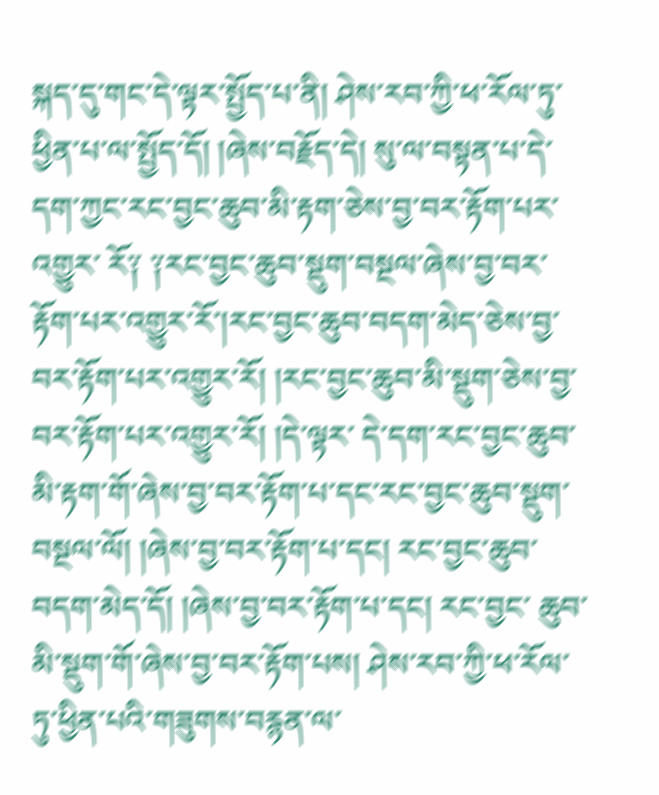སྐད་དུ་གང་དེ་ལྟར་སྤྱོད་པ་ནི། ཤེས་རབ་ཀྱི་ཕ་རོལ་ཏུ་ཕྱིན་པ་ལ་སྤྱོད་དོ། །ཞེས་བརྗོད་དེ། སུ་ལ་བསྟན་པ་དེ་དག་ཀྱང་རང་བྱང་ཆུབ་མི་རྟག་ཅེས་བྱ་བར་རྟོག་པར་འགྱུར་ རོ༑ ༑རང་བྱང་ཆུབ་སྡུག་བསྔལ་ཞེས་བྱ་བར་རྟོག་པར་འགྱུར་རོ་།རང་བྱང་ཆུབ་བདག་མེད་ཅེས་བྱ་བར་རྟོག་པར་འགྱུར་རོ། །རང་བྱང་ཆུབ་མི་སྡུག་ཅེས་བྱ་བར་རྟོག་པར་འགྱུར་རོ། །དེ་ལྟར་ དེ་དག་རང་བྱང་ཆུབ་མི་རྟག་གོ་ཞེས་བྱ་བར་རྟོག་པ་དང་རང་བྱང་ཆུབ་སྡུག་བསྔལ་ལོ། །ཞེས་བྱ་བར་རྟོག་པ་དང། རང་བྱང་ཆུབ་བདག་མེད་དོ། །ཞེས་བྱ་བར་རྟོག་པ་དང། རང་བྱང་ ཆུབ་མི་སྡུག་གོ་ཞེས་བྱ་བར་རྟོག་པས། ཤེས་རབ་ཀྱི་ཕ་རོལ་ཏུ་ཕྱིན་པའི་གཟུགས་བརྙན་ལ་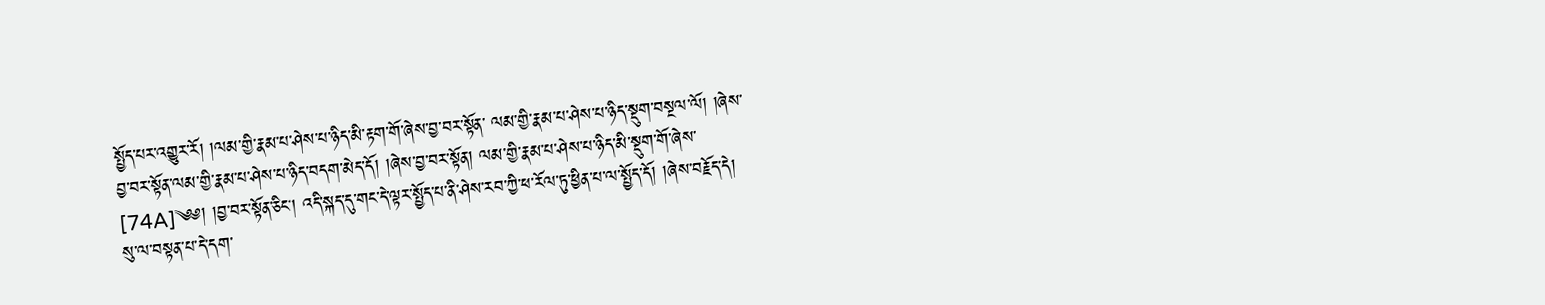སྤྱོད་པར་འགྱུར་རོ། །ལམ་གྱི་རྣམ་པ་ཤེས་པ་ཉིད་མི་རྟག་གོ་ཞེས་བྱ་བར་སྟོན་ ལམ་གྱི་རྣམ་པ་ཤེས་པ་ཉིད་སྡུག་བསྔལ་ལོ། །ཞེས་བྱ་བར་སྟོན་ལམ་གྱི་རྣམ་པ་ཤེས་པ་ཉིད་བདག་མེད་དོ། །ཞེས་བྱ་བར་སྟོན། ལམ་གྱི་རྣམ་པ་ཤེས་པ་ཉིད་མི་སྡུག་གོ་ཞེས་ [74A]༄༅། །བྱ་བར་སྟོན་ཅིང། འདི་སྐད་དུ་གང་དེ་ལྟར་སྤྱོད་པ་ནི་ཤེས་རབ་ཀྱི་ཕ་རོལ་ཏུ་ཕྱིན་པ་ལ་སྤྱོད་དོ། །ཞེས་བརྗོད་དེ། སུ་ལ་བསྟན་པ་དེ་དག་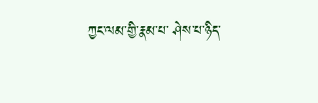ཀྱང་ལམ་གྱི་རྣམ་པ་ ཤེས་པ་ཉིད་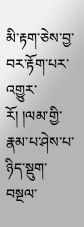མི་རྟག་ཅེས་བྱ་བར་རྟོག་པར་འགྱུར་རོ། །ལམ་གྱི་རྣམ་པ་ཤེས་པ་ཉིད་སྡུག་བསྔལ་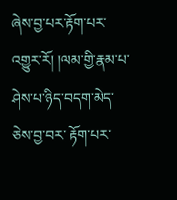ཞེས་བྱ་པར་རྟོག་པར་འགྱུར་རོ། །ལམ་གྱི་རྣམ་པ་ཤེས་པ་ཉིད་བདག་མེད་ཅེས་བྱ་བར་ རྟོག་པར་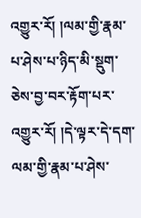འགྱུར་རོ། །ལམ་གྱི་རྣམ་པ་ཤེས་པ་ཉིད་མི་སྡུག་ཅེས་བྱ་བར་རྟོག་པར་འགྱུར་རོ། །དེ་ལྟར་དེ་དག་ལམ་གྱི་རྣམ་པ་ཤེས་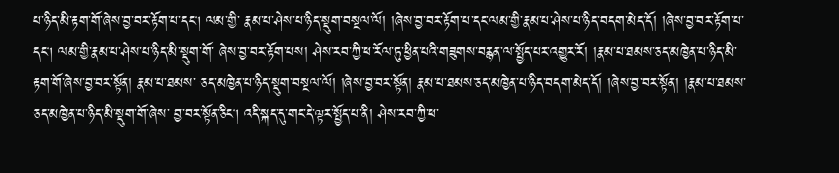པ་ཉིད་མི་རྟག་གོ་ཞེས་བྱ་བར་རྟོག་པ་དང། ལམ་གྱི་ རྣམ་པ་ཤེས་པ་ཉིད་སྡུག་བསྔལ་ལོ། །ཞེས་བྱ་བར་རྟོག་པ་དང་ལམ་གྱི་རྣམ་པ་ཤེས་པ་ཉིད་བདག་མེད་དོ། །ཞེས་བྱ་བར་རྟོག་པ་དང། ལམ་གྱི་རྣམ་པ་ཤེས་པ་ཉིད་མི་སྡུག་གོ་ ཞེས་བྱ་བར་རྟོག་པས། ཤེས་རབ་ཀྱི་ཕ་རོལ་ཏུ་ཕྱིན་པའི་གཟུགས་བརྙན་ལ་སྤྱོད་པར་འགྱུར་རོ། །རྣམ་པ་ཐམས་ཅད་མཁྱེན་པ་ཉིད་མི་རྟག་གོ་ཞེས་བྱ་བར་སྟོན། རྣམ་པ་ཐམས་ ཅད་མཁྱེན་པ་ཉིད་སྡུག་བསྔལ་ལོ། །ཞེས་བྱ་བར་སྟོན། རྣམ་པ་ཐམས་ཅད་མཁྱེན་པ་ཉིད་བདག་མེད་དོ། །ཞེས་བྱ་བར་སྟོན། །རྣམ་པ་ཐམས་ཅད་མཁྱེན་པ་ཉིད་མི་སྡུག་གོ་ཞེས་ བྱ་བར་སྟོན་ཅིང། འདི་སྐད་དུ་གང་དེ་ལྟར་སྤྱོད་པ་ནི། ཤེས་རབ་ཀྱི་ཕ་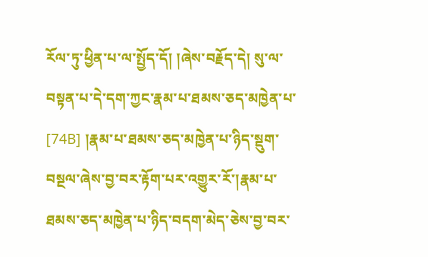རོལ་ཏུ་ཕྱིན་པ་ལ་སྤྱོད་དོ། །ཞེས་བརྗོད་དེ། སུ་ལ་བསྟན་པ་དེ་དག་ཀྱང་རྣམ་པ་ཐམས་ཅད་མཁྱེན་པ་ [74B] །རྣམ་པ་ཐམས་ཅད་མཁྱེན་པ་ཉིད་སྡུག་བསྔལ་ཞེས་བྱ་བར་རྟོག་པར་འགྱུར་རོ་།རྣམ་པ་ཐམས་ཅད་མཁྱེན་པ་ཉིད་བདག་མེད་ཅེས་བྱ་བར་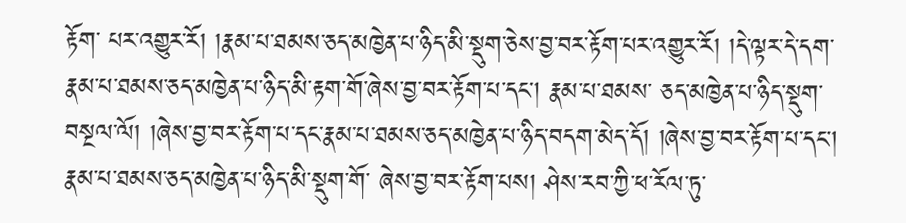རྟོག་ པར་འགྱུར་རོ། །རྣམ་པ་ཐམས་ཅད་མཁྱེན་པ་ཉིད་མི་སྡུག་ཅེས་བྱ་བར་རྟོག་པར་འགྱུར་རོ། །དེ་ལྟར་དེ་དག་རྣམ་པ་ཐམས་ཅད་མཁྱེན་པ་ཉིད་མི་རྟག་གོ་ཞེས་བྱ་བར་རྟོག་པ་དང། རྣམ་པ་ཐམས་ ཅད་མཁྱེན་པ་ཉིད་སྡུག་བསྔལ་ལོ། །ཞེས་བྱ་བར་རྟོག་པ་དང་རྣམ་པ་ཐམས་ཅད་མཁྱེན་པ་ཉིད་བདག་མེད་དོ། །ཞེས་བྱ་བར་རྟོག་པ་དང། རྣམ་པ་ཐམས་ཅད་མཁྱེན་པ་ཉིད་མི་སྡུག་གོ་ ཞེས་བྱ་བར་རྟོག་པས། ཤེས་རབ་ཀྱི་ཕ་རོལ་ཏུ་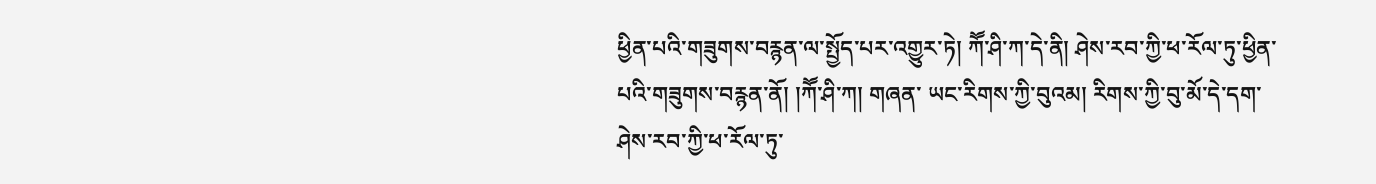ཕྱིན་པའི་གཟུགས་བརྙན་ལ་སྤྱོད་པར་འགྱུར་ཏེ། ཀཽ་ཤི་ཀ་དེ་ནི། ཤེས་རབ་ཀྱི་ཕ་རོལ་ཏུ་ཕྱིན་པའི་གཟུགས་བརྙན་ནོ། །ཀཽ་ཤི་ཀ། གཞན་ ཡང་རིགས་ཀྱི་བུའམ། རིགས་ཀྱི་བུ་མོ་དེ་དག་ཤེས་རབ་ཀྱི་ཕ་རོལ་ཏུ་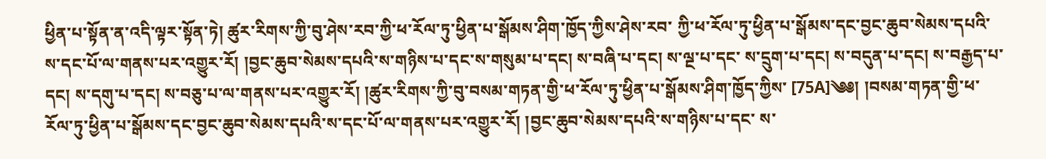ཕྱིན་པ་སྟོན་ན་འདི་ལྟར་སྟོན་ཏེ། ཚུར་རིགས་ཀྱི་བུ་ཤེས་རབ་ཀྱི་ཕ་རོལ་ཏུ་ཕྱིན་པ་སྒོམས་ཤིག་ཁྱོད་ཀྱིས་ཤེས་རབ་ ཀྱི་ཕ་རོལ་ཏུ་ཕྱིན་པ་སྒོམས་དང་བྱང་ཆུབ་སེམས་དཔའི་ས་དང་པོ་ལ་གནས་པར་འགྱུར་རོ། །བྱང་ཆུབ་སེམས་དཔའི་ས་གཉིས་པ་དང་ས་གསུམ་པ་དང། ས་བཞི་པ་དང། ས་ལྔ་པ་དང་ ས་དྲུག་པ་དང། ས་བདུན་པ་དང། ས་བརྒྱད་པ་དང། ས་དགུ་པ་དང། ས་བཅུ་པ་ལ་གནས་པར་འགྱུར་རོ། །ཚུར་རིགས་ཀྱི་བུ་བསམ་གཏན་གྱི་ཕ་རོལ་ཏུ་ཕྱིན་པ་སྒོམས་ཤིག་ཁྱོད་ཀྱིས་ [75A]༄༅། །བསམ་གཏན་གྱི་ཕ་རོལ་ཏུ་ཕྱིན་པ་སྒོམས་དང་བྱང་ཆུབ་སེམས་དཔའི་ས་དང་པོ་ལ་གནས་པར་འགྱུར་རོ། །བྱང་ཆུབ་སེམས་དཔའི་ས་གཉིས་པ་དང་ ས་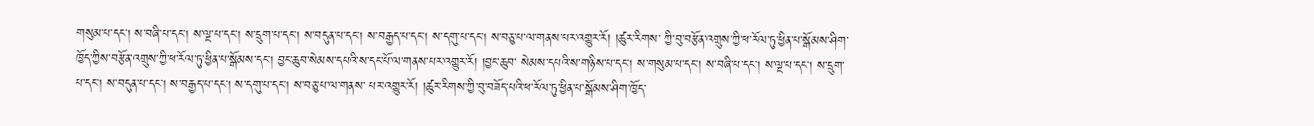གསུམ་པ་དང། ས་བཞི་པ་དང། ས་ལྔ་པ་དང། ས་དྲུག་པ་དང། ས་བདུན་པ་དང། ས་བརྒྱད་པ་དང། ས་དགུ་པ་དང། ས་བཅུ་པ་ལ་གནས་པར་འགྱུར་རོ། །ཚུར་རིགས་ ཀྱི་བུ་བརྩོན་འགྲུས་ཀྱི་ཕ་རོལ་ཏུ་ཕྱིན་པ་སྒོམས་ཤིག་ཁྱོད་ཀྱིས་བརྩོན་འགྲུས་ཀྱི་ཕ་རོལ་ཏུ་ཕྱིན་པ་སྒོམས་དང། བྱང་ཆུབ་སེམས་དཔའི་ས་དང་པོ་ལ་གནས་པར་འགྱུར་རོ། །བྱང་ཆུབ་ སེམས་དཔའི་ས་གཉིས་པ་དང། ས་གསུམ་པ་དང། ས་བཞི་པ་དང། ས་ལྔ་པ་དང། ས་དྲུག་པ་དང། ས་བདུན་པ་དང། ས་བརྒྱད་པ་དང། ས་དགུ་པ་དང། ས་བཅུ་པ་ལ་གནས་ པར་འགྱུར་རོ། །ཚུར་རིགས་ཀྱི་བུ་བཟོད་པའི་ཕ་རོལ་ཏུ་ཕྱིན་པ་སྒོམས་ཤིག་ཁྱོད་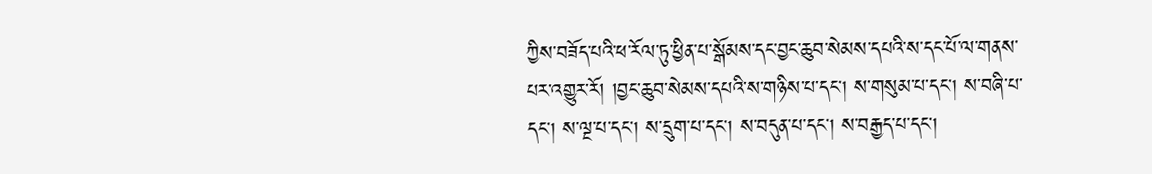ཀྱིས་བཟོད་པའི་ཕ་རོལ་ཏུ་ཕྱིན་པ་སྒོམས་དང་བྱང་ཆུབ་སེམས་དཔའི་ས་དང་པོ་ལ་གནས་ པར་འགྱུར་རོ། །བྱང་ཆུབ་སེམས་དཔའི་ས་གཉིས་པ་དང། ས་གསུམ་པ་དང། ས་བཞི་པ་དང། ས་ལྔ་པ་དང། ས་དྲུག་པ་དང། ས་བདུན་པ་དང། ས་བརྒྱད་པ་དང།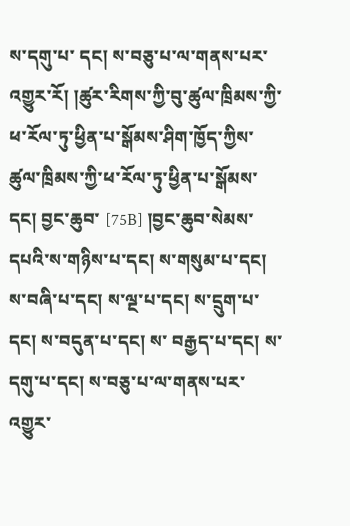ས་དགུ་པ་ དང། ས་བཅུ་པ་ལ་གནས་པར་འགྱུར་རོ། །ཚུར་རིགས་ཀྱི་བུ་ཚུལ་ཁྲིམས་ཀྱི་ཕ་རོལ་ཏུ་ཕྱིན་པ་སྒོམས་ཤིག་ཁྱོད་ཀྱིས་ཚུལ་ཁྲིམས་ཀྱི་ཕ་རོལ་ཏུ་ཕྱིན་པ་སྒོམས་དང། བྱང་ཆུབ་ [75B] །བྱང་ཆུབ་སེམས་དཔའི་ས་གཉིས་པ་དང། ས་གསུམ་པ་དང། ས་བཞི་པ་དང། ས་ལྔ་པ་དང། ས་དྲུག་པ་དང། ས་བདུན་པ་དང། ས་ བརྒྱད་པ་དང། ས་དགུ་པ་དང། ས་བཅུ་པ་ལ་གནས་པར་འགྱུར་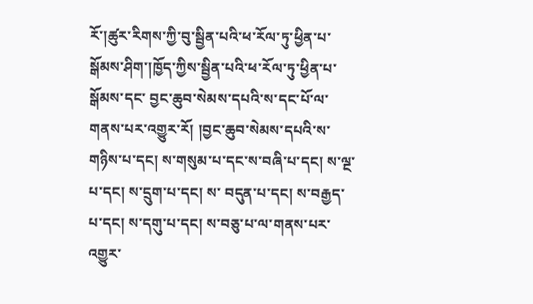རོ་།ཚུར་རིགས་ཀྱི་བུ་སྦྱིན་པའི་ཕ་རོལ་ཏུ་ཕྱིན་པ་སྒོམས་ཤིག་།ཁྱོད་ཀྱིས་སྦྱིན་པའི་ཕ་རོལ་ཏུ་ཕྱིན་པ་སྒོམས་དང་ བྱང་ཆུབ་སེམས་དཔའི་ས་དང་པོ་ལ་གནས་པར་འགྱུར་རོ། །བྱང་ཆུབ་སེམས་དཔའི་ས་གཉིས་པ་དང། ས་གསུམ་པ་དང་ས་བཞི་པ་དང། ས་ལྔ་པ་དང། ས་དྲུག་པ་དང། ས་ བདུན་པ་དང། ས་བརྒྱད་པ་དང། ས་དགུ་པ་དང། ས་བཅུ་པ་ལ་གནས་པར་འགྱུར་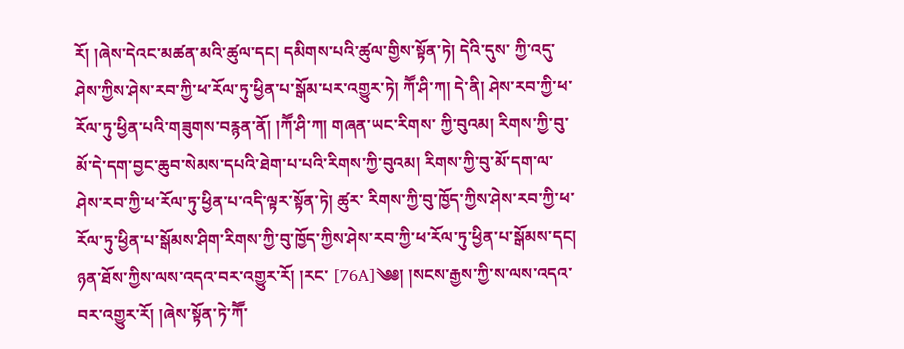རོ། །ཞེས་དེའང་མཚན་མའི་ཚུལ་དང། དམིགས་པའི་ཚུལ་གྱིས་སྟོན་ཏེ། དེའི་དུས་ ཀྱི་འདུ་ཤེས་ཀྱིས་ཤེས་རབ་ཀྱི་ཕ་རོལ་ཏུ་ཕྱིན་པ་སྒོམ་པར་འགྱུར་ཏེ། ཀཽ་ཤི་ཀ། དེ་ནི། ཤེས་རབ་ཀྱི་ཕ་རོལ་ཏུ་ཕྱིན་པའི་གཟུགས་བརྙན་ནོ། །ཀཽ་ཤི་ཀ། གཞན་ཡང་རིགས་ ཀྱི་བུའམ། རིགས་ཀྱི་བུ་མོ་དེ་དག་བྱང་ཆུབ་སེམས་དཔའི་ཐེག་པ་པའི་རིགས་ཀྱི་བུའམ། རིགས་ཀྱི་བུ་མོ་དག་ལ་ཤེས་རབ་ཀྱི་ཕ་རོལ་ཏུ་ཕྱིན་པ་འདི་ལྟར་སྟོན་ཏེ། ཚུར་ རིགས་ཀྱི་བུ་ཁྱོད་ཀྱིས་ཤེས་རབ་ཀྱི་ཕ་རོལ་ཏུ་ཕྱིན་པ་སྒོམས་ཤིག་རིགས་ཀྱི་བུ་ཁྱོད་ཀྱིས་ཤེས་རབ་ཀྱི་ཕ་རོལ་ཏུ་ཕྱིན་པ་སྒོམས་དང། ཉན་ཐོས་ཀྱིས་ལས་འདའ་བར་འགྱུར་རོ། །རང་ [76A]༄༅། །སངས་རྒྱས་ཀྱི་ས་ལས་འདའ་བར་འགྱུར་རོ། །ཞེས་སྟོན་ཏེ་ཀཽ་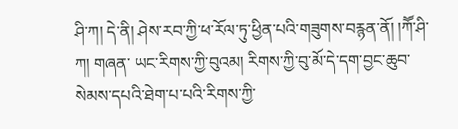ཤི་ཀ། དེ་ནི། ཤེས་རབ་ཀྱི་ཕ་རོལ་ཏུ་ཕྱིན་པའི་གཟུགས་བརྙན་ནོ། །ཀཽ་ཤི་ཀ། གཞན་ ཡང་རིགས་ཀྱི་བུའམ། རིགས་ཀྱི་བུ་མོ་དེ་དག་བྱང་ཆུབ་སེམས་དཔའི་ཐེག་པ་པའི་རིགས་ཀྱི་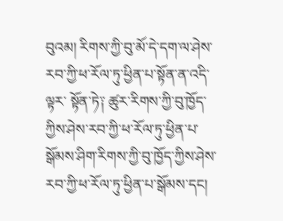བུའམ། རིགས་ཀྱི་བུ་མོ་དེ་དག་ལ་ཤེས་རབ་ཀྱི་ཕ་རོལ་ཏུ་ཕྱིན་པ་སྟོན་ན་འདི་ལྟར་ སྟོན་ཏེ༑ ཚུར་རིགས་ཀྱི་བུ་ཁྱོད་ཀྱིས་ཤེས་རབ་ཀྱི་ཕ་རོལ་ཏུ་ཕྱིན་པ་སྒོམས་ཤིག་རིགས་ཀྱི་བུ་ཁྱོད་ཀྱིས་ཤེས་རབ་ཀྱི་ཕ་རོལ་ཏུ་ཕྱིན་པ་སྒོམས་དང།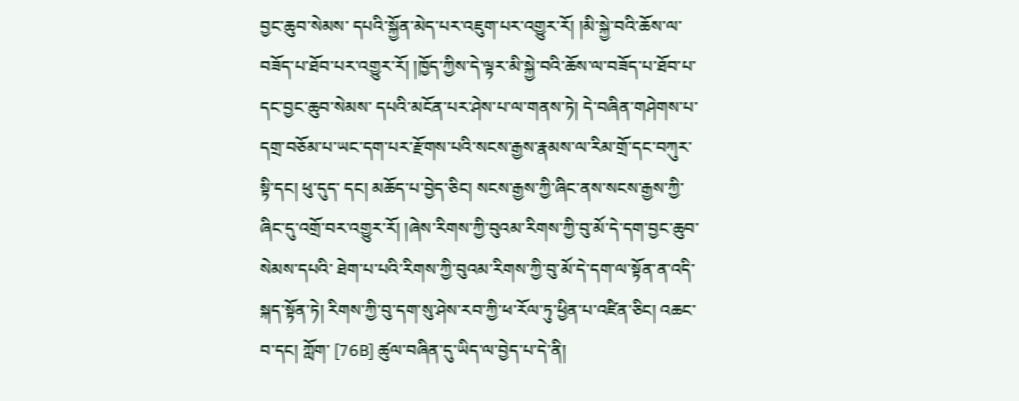བྱང་ཆུབ་སེམས་ དཔའི་སྐྱོན་མེད་པར་འཇུག་པར་འགྱུར་རོ། །མི་སྐྱེ་བའི་ཆོས་ལ་བཟོད་པ་ཐོབ་པར་འགྱུར་རོ། །ཁྱོད་ཀྱིས་དེ་ལྟར་མི་སྐྱེ་བའི་ཆོས་ལ་བཟོད་པ་ཐོབ་པ་དང་བྱང་ཆུབ་སེམས་ དཔའི་མངོན་པར་ཤེས་པ་ལ་གནས་ཏེ། དེ་བཞིན་གཤེགས་པ་དགྲ་བཅོམ་པ་ཡང་དག་པར་རྫོགས་པའི་སངས་རྒྱས་རྣམས་ལ་རིམ་གྲོ་དང་བཀུར་སྟི་དང། ཕུ་དུད་ དང། མཆོད་པ་བྱེད་ཅིང། སངས་རྒྱས་ཀྱི་ཞིང་ནས་སངས་རྒྱས་ཀྱི་ཞིང་དུ་འགྲོ་བར་འགྱུར་རོ། །ཞེས་རིགས་ཀྱི་བུའམ་རིགས་ཀྱི་བུ་མོ་དེ་དག་བྱང་ཆུབ་སེམས་དཔའི་ ཐེག་པ་པའི་རིགས་ཀྱི་བུའམ་རིགས་ཀྱི་བུ་མོ་དེ་དག་ལ་སྟོན་ན་འདི་སྐད་སྟོན་ཏེ། རིགས་ཀྱི་བུ་དག་སུ་ཤེས་རབ་ཀྱི་ཕ་རོལ་ཏུ་ཕྱིན་པ་འཛིན་ཅིང། འཆང་བ་དང། ཀློག་ [76B] ཚུལ་བཞིན་དུ་ཡིད་ལ་བྱེད་པ་དེ་ནི།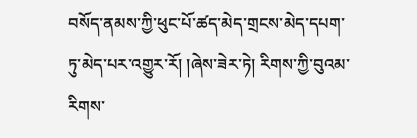བསོད་ནམས་ཀྱི་ཕུང་པོ་ཚད་མེད་གྲངས་མེད་དཔག་ཏུ་མེད་པར་འགྱུར་རོ། །ཞེས་ཟེར་ཏེ། རིགས་ཀྱི་བུའམ་ རིགས་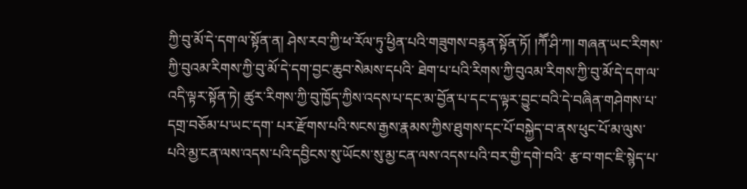ཀྱི་བུ་མོ་དེ་དག་ལ་སྟོན་ན། ཤེས་རབ་ཀྱི་ཕ་རོལ་ཏུ་ཕྱིན་པའི་གཟུགས་བརྙན་སྟོན་ཏོ། །ཀཽ་ཤི་ཀ། གཞན་ཡང་རིགས་ཀྱི་བུའམ་རིགས་ཀྱི་བུ་མོ་དེ་དག་བྱང་ཆུབ་སེམས་དཔའི་ ཐེག་པ་པའི་རིགས་ཀྱི་བུའམ་རིགས་ཀྱི་བུ་མོ་དེ་དག་ལ་འདི་ལྟར་སྟོན་ཏེ། ཚུར་རིགས་ཀྱི་བུ་ཁྱོད་ཀྱིས་འདས་པ་དང་མ་བྱོན་པ་དང་ད་ལྟར་བྱུང་བའི་དེ་བཞིན་གཤེགས་པ་དགྲ་བཅོམ་པ་ཡང་དག་ པར་རྫོགས་པའི་སངས་རྒྱས་རྣམས་ཀྱིས་ཐུགས་དང་པོ་བསྐྱེད་བ་ནས་ཕུང་པོ་མ་ལུས་པའི་མྱ་ངན་ལས་འདས་པའི་དབྱིངས་སུ་ཡོངས་སུ་མྱ་ངན་ལས་འདས་པའི་བར་གྱི་དགེ་བའི་ རྩ་བ་གང་ཇི་སྙེད་པ་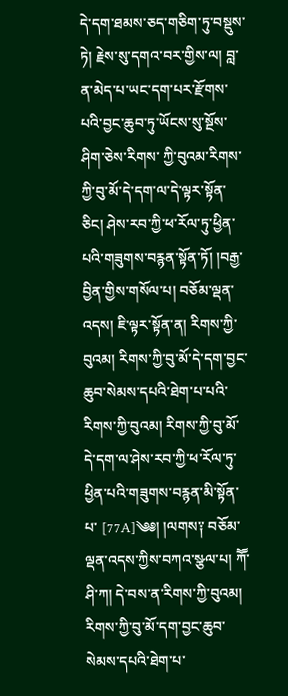དེ་དག་ཐམས་ཅད་གཅིག་ཏུ་བསྡུས་ཏེ། རྗེས་སུ་དགའ་བར་གྱིས་ལ། བླ་ན་མེད་པ་ཡང་དག་པར་རྫོགས་པའི་བྱང་ཆུབ་ཏུ་ཡོངས་སུ་སྔོས་ཤིག་ཅེས་རིགས་ ཀྱི་བུའམ་རིགས་ཀྱི་བུ་མོ་དེ་དག་ལ་དེ་ལྟར་སྟོན་ཅིང། ཤེས་རབ་ཀྱི་ཕ་རོལ་ཏུ་ཕྱིན་པའི་གཟུགས་བརྙན་སྟོན་ཏོ། །བརྒྱ་བྱིན་གྱིས་གསོལ་པ། བཅོམ་ལྡན་འདས། ཇི་ལྟར་སྟོན་ན། རིགས་ཀྱི་ བུའམ། རིགས་ཀྱི་བུ་མོ་དེ་དག་བྱང་ཆུབ་སེམས་དཔའི་ཐེག་པ་པའི་རིགས་ཀྱི་བུའམ། རིགས་ཀྱི་བུ་མོ་དེ་དག་ལ་ཤེས་རབ་ཀྱི་ཕ་རོལ་ཏུ་ཕྱིན་པའི་གཟུགས་བརྙན་མི་སྟོན་པ་ [77A]༄༅། །ལགས༑ བཅོམ་ལྡན་འདས་ཀྱིས་བཀའ་སྩལ་པ། ཀཽ་ཤི་ཀ། དེ་བས་ན་རིགས་ཀྱི་བུའམ། རིགས་ཀྱི་བུ་མོ་དག་བྱང་ཆུབ་སེམས་དཔའི་ཐེག་པ་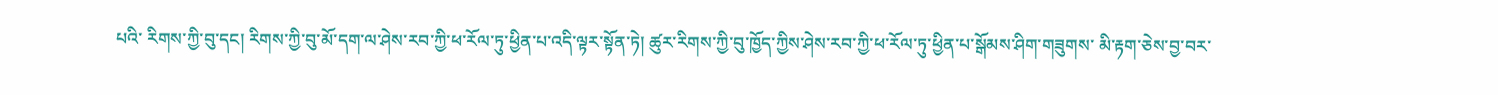པའི་ རིགས་ཀྱི་བུ་དང། རིགས་ཀྱི་བུ་མོ་དག་ལ་ཤེས་རབ་ཀྱི་ཕ་རོལ་ཏུ་ཕྱིན་པ་འདི་ལྟར་སྟོན་ཏེ། ཚུར་རིགས་ཀྱི་བུ་ཁྱོད་ཀྱིས་ཤེས་རབ་ཀྱི་ཕ་རོལ་ཏུ་ཕྱིན་པ་སྒོམས་ཤིག་གཟུགས་ མི་རྟག་ཅེས་བྱ་བར་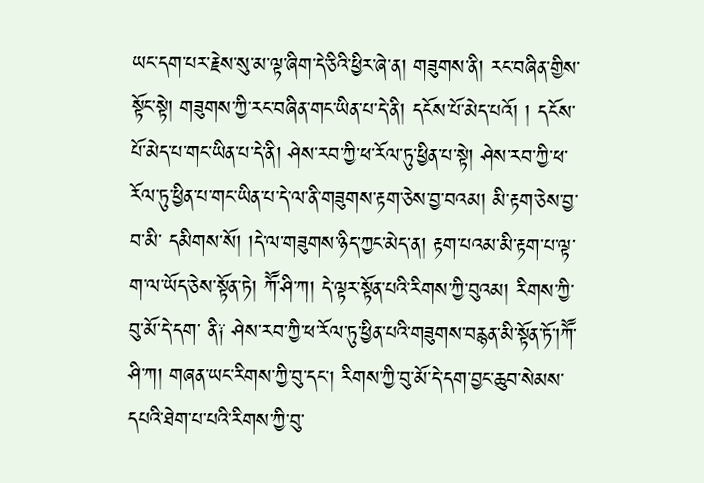ཡང་དག་པར་རྗེས་སུ་མ་ལྟ་ཞིག་དེ་ཅིའི་ཕྱིར་ཞེ་ན། གཟུགས་ནི། རང་བཞིན་གྱིས་སྟོང་སྟེ། གཟུགས་ཀྱི་རང་བཞིན་གང་ཡིན་པ་དེ་ནི། དངོས་པོ་མེད་པའོ། ། དངོས་པོ་མེད་པ་གང་ཡིན་པ་དེ་ནི། ཤེས་རབ་ཀྱི་ཕ་རོལ་ཏུ་ཕྱིན་པ་སྟེ། ཤེས་རབ་ཀྱི་ཕ་རོལ་ཏུ་ཕྱིན་པ་གང་ཡིན་པ་དེ་ལ་ནི་གཟུགས་རྟག་ཅེས་བྱ་བའམ། མི་རྟག་ཅེས་བྱ་བ་མི་ དམིགས་སོ། །དེ་ལ་གཟུགས་ཉིད་ཀྱང་མེད་ན། རྟག་པའམ་མི་རྟག་པ་ལྟ་ག་ལ་ཡོད་ཅེས་སྟོན་ཏེ། ཀཽ་ཤི་ཀ། དེ་ལྟར་སྟོན་པའི་རིགས་ཀྱི་བུའམ། རིགས་ཀྱི་བུ་མོ་དེ་དག་ ནི༑ ཤེས་རབ་ཀྱི་ཕ་རོལ་ཏུ་ཕྱིན་པའི་གཟུགས་བརྙན་མི་སྟོན་ཏོ་།ཀཽ་ཤི་ཀ། གཞན་ཡང་རིགས་ཀྱི་བུ་དང། རིགས་ཀྱི་བུ་མོ་དེ་དག་བྱང་ཆུབ་སེམས་དཔའི་ཐེག་པ་པའི་རིགས་ཀྱི་བུ་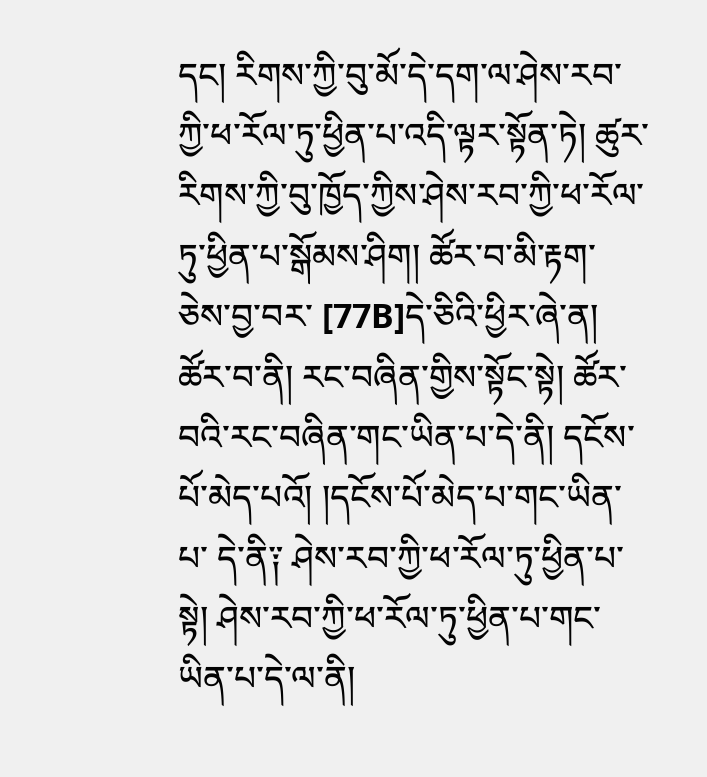དང། རིགས་ཀྱི་བུ་མོ་དེ་དག་ལ་ཤེས་རབ་ཀྱི་ཕ་རོལ་ཏུ་ཕྱིན་པ་འདི་ལྟར་སྟོན་ཏེ། ཚུར་རིགས་ཀྱི་བུ་ཁྱོད་ཀྱིས་ཤེས་རབ་ཀྱི་ཕ་རོལ་ཏུ་ཕྱིན་པ་སྒོམས་ཤིག། ཚོར་བ་མི་རྟག་ཅེས་བྱ་བར་ [77B]དེ་ཅིའི་ཕྱིར་ཞེ་ན། ཚོར་བ་ནི། རང་བཞིན་གྱིས་སྟོང་སྟེ། ཚོར་བའི་རང་བཞིན་གང་ཡིན་པ་དེ་ནི། དངོས་པོ་མེད་པའོ། །དངོས་པོ་མེད་པ་གང་ཡིན་པ་ དེ་ནི༑ ཤེས་རབ་ཀྱི་ཕ་རོལ་ཏུ་ཕྱིན་པ་སྟེ། ཤེས་རབ་ཀྱི་ཕ་རོལ་ཏུ་ཕྱིན་པ་གང་ཡིན་པ་དེ་ལ་ནི།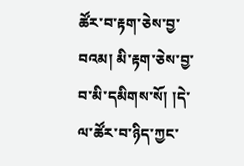ཚོར་བ་རྟག་ཅེས་བྱ་བའམ། མི་རྟག་ཅེས་བྱ་བ་མི་དམིགས་སོ། །དེ་ལ་ཚོར་བ་ཉིད་ཀྱང་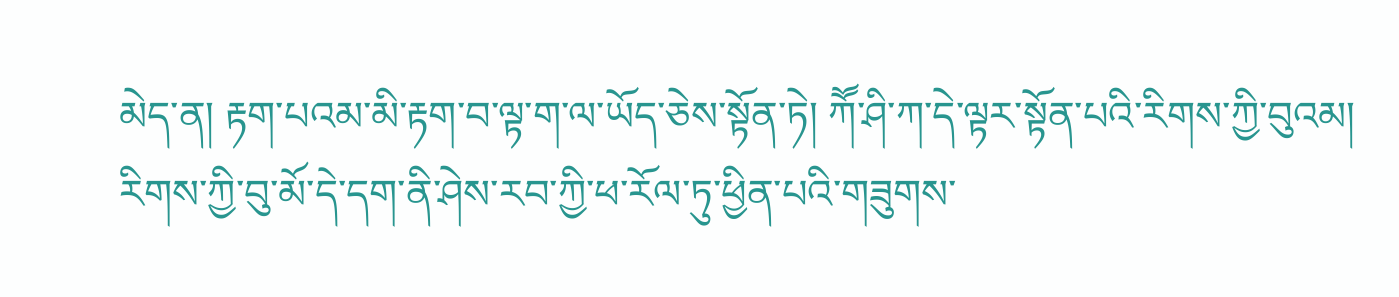མེད་ན། རྟག་པའམ་མི་རྟག་བ་ལྟ་ག་ལ་ཡོད་ཅེས་སྟོན་ཏེ། ཀཽ་ཤི་ཀ་དེ་ལྟར་སྟོན་པའི་རིགས་ཀྱི་བུའམ། རིགས་ཀྱི་བུ་མོ་དེ་དག་ནི་ཤེས་རབ་ཀྱི་ཕ་རོལ་ཏུ་ཕྱིན་པའི་གཟུགས་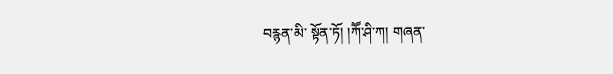བརྙན་མི་ སྟོན་ཏོ། །ཀཽ་ཤི་ཀ། གཞན་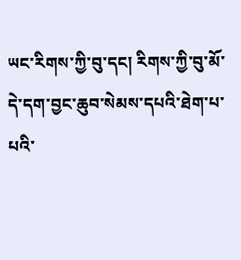ཡང་རིགས་ཀྱི་བུ་དང། རིགས་ཀྱི་བུ་མོ་དེ་དག་བྱང་ཆུབ་སེམས་དཔའི་ཐེག་པ་པའི་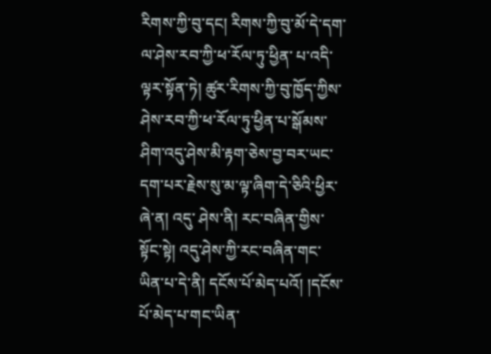རིགས་ཀྱི་བུ་དང། རིགས་ཀྱི་བུ་མོ་དེ་དག་ལ་ཤེས་རབ་ཀྱི་ཕ་རོལ་ཏུ་ཕྱིན་ པ་འདི་ལྟར་སྟོན་ཏེ། ཚུར་རིགས་ཀྱི་བུ་ཁྱོད་ཀྱིས་ཤེས་རབ་ཀྱི་ཕ་རོལ་ཏུ་ཕྱིན་པ་སྒོམས་ཤིག་འདུ་ཤེས་མི་རྟག་ཅེས་བྱ་བར་ཡང་དག་པར་རྗེས་སུ་མ་ལྟ་ཞིག་དེ་ཅིའི་ཕྱིར་ཞེ་ན། འདུ་ ཤེས་ནི། རང་བཞིན་གྱིས་སྟོང་སྟེ། འདུ་ཤེས་ཀྱི་རང་བཞིན་གང་ཡིན་པ་དེ་ནི། དངོས་པོ་མེད་པའོ། །དངོས་པོ་མེད་པ་གང་ཡིན་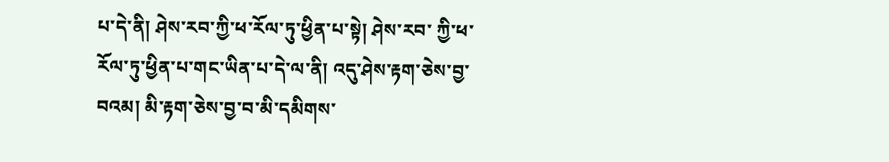པ་དེ་ནི། ཤེས་རབ་ཀྱི་ཕ་རོལ་ཏུ་ཕྱིན་པ་སྟེ། ཤེས་རབ་ ཀྱི་ཕ་རོལ་ཏུ་ཕྱིན་པ་གང་ཡིན་པ་དེ་ལ་ནི། འདུ་ཤེས་རྟག་ཅེས་བྱ་བའམ། མི་རྟག་ཅེས་བྱ་བ་མི་དམིགས་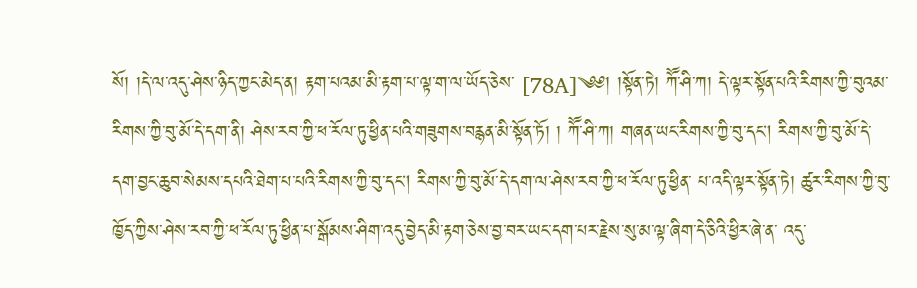སོ། །དེ་ལ་འདུ་ཤེས་ཉིད་ཀྱང་མེད་ན། རྟག་པའམ་མི་རྟག་པ་ལྟ་ག་ལ་ཡོད་ཅེས་ [78A]༄༅། །སྟོན་ཏེ། ཀཽ་ཤི་ཀ། དེ་ལྟར་སྟོན་པའི་རིགས་ཀྱི་བུའམ་རིགས་ཀྱི་བུ་མོ་དེ་དག་ནི། ཤེས་རབ་ཀྱི་ཕ་རོལ་ཏུ་ཕྱིན་པའི་གཟུགས་བརྙན་མི་སྟོན་ཏོ། ། ཀཽ་ཤི་ཀ། གཞན་ཡང་རིགས་ཀྱི་བུ་དང། རིགས་ཀྱི་བུ་མོ་དེ་དག་བྱང་ཆུབ་སེམས་དཔའི་ཐེག་པ་པའི་རིགས་ཀྱི་བུ་དང། རིགས་ཀྱི་བུ་མོ་དེ་དག་ལ་ཤེས་རབ་ཀྱི་ཕ་རོལ་ཏུ་ཕྱིན་ པ་འདི་ལྟར་སྟོན་ཏེ། ཚུར་རིགས་ཀྱི་བུ་ཁྱོད་ཀྱིས་ཤེས་རབ་ཀྱི་ཕ་རོལ་ཏུ་ཕྱིན་པ་སྒོམས་ཤིག་འདུ་བྱེད་མི་རྟག་ཅེས་བྱ་བར་ཡང་དག་པར་རྗེས་སུ་མ་ལྟ་ཞིག་དེ་ཅིའི་ཕྱིར་ཞེ་ན་ འདུ་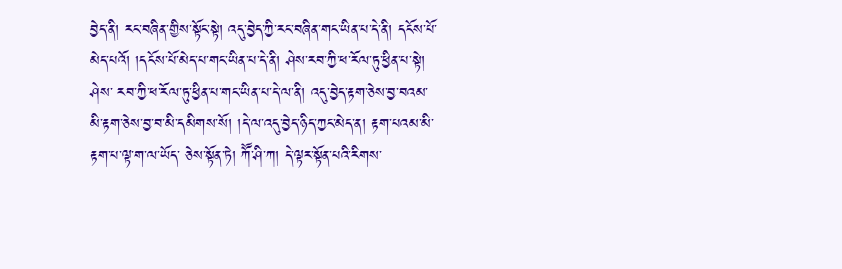བྱེད་ནི། རང་བཞིན་གྱིས་སྟོང་སྟེ། འདུ་བྱེད་ཀྱི་རང་བཞིན་གང་ཡིན་པ་དེ་ནི། དངོས་པོ་མེད་པའོ། །དངོས་པོ་མེད་པ་གང་ཡིན་པ་དེ་ནི། ཤེས་རབ་ཀྱི་ཕ་རོལ་ཏུ་ཕྱིན་པ་སྟེ། ཤེས་ རབ་ཀྱི་ཕ་རོལ་ཏུ་ཕྱིན་པ་གང་ཡིན་པ་དེ་ལ་ནི། འདུ་བྱེད་རྟག་ཅེས་བྱ་བའམ་མི་རྟག་ཅེས་བྱ་བ་མི་དམིགས་སོ། །དེ་ལ་འདུ་བྱེད་ཉིད་ཀྱང་མེད་ན། རྟག་པའམ་མི་རྟག་པ་ལྟ་ག་ལ་ཡོད་ ཅེས་སྟོན་ཏེ། ཀཽ་ཤི་ཀ། དེ་ལྟར་སྟོན་པའི་རིགས་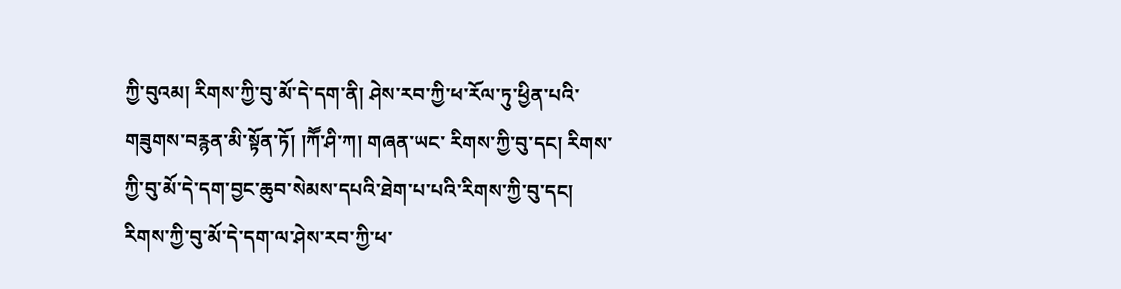ཀྱི་བུའམ། རིགས་ཀྱི་བུ་མོ་དེ་དག་ནི། ཤེས་རབ་ཀྱི་ཕ་རོལ་ཏུ་ཕྱིན་པའི་གཟུགས་བརྙན་མི་སྟོན་ཏོ། །ཀཽ་ཤི་ཀ། གཞན་ཡང་ རིགས་ཀྱི་བུ་དང། རིགས་ཀྱི་བུ་མོ་དེ་དག་བྱང་ཆུབ་སེམས་དཔའི་ཐེག་པ་པའི་རིགས་ཀྱི་བུ་དང། རིགས་ཀྱི་བུ་མོ་དེ་དག་ལ་ཤེས་རབ་ཀྱི་ཕ་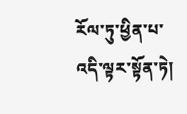རོལ་ཏུ་ཕྱིན་པ་འདི་ལྟར་སྟོན་ཏེ།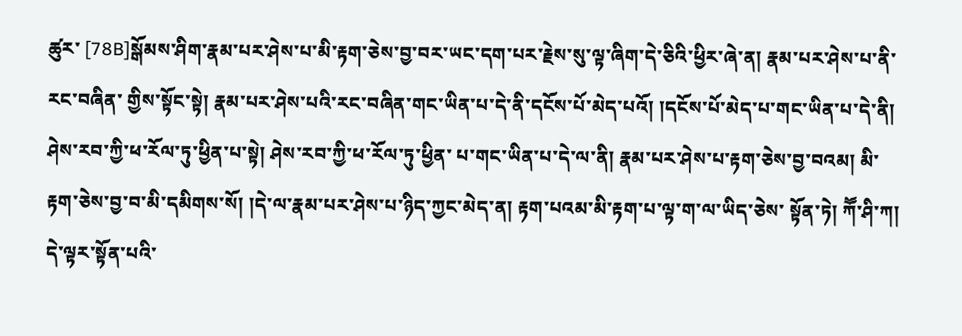ཚུར་ [78B]སྒོམས་ཤིག་རྣམ་པར་ཤེས་པ་མི་རྟག་ཅེས་བྱ་བར་ཡང་དག་པར་རྗེས་སུ་ལྟ་ཞིག་དེ་ཅིའི་ཕྱིར་ཞེ་ན། རྣམ་པར་ཤེས་པ་ནི་རང་བཞིན་ གྱིས་སྟོང་སྟེ། རྣམ་པར་ཤེས་པའི་རང་བཞིན་གང་ཡིན་པ་དེ་ནི་དངོས་པོ་མེད་པའོ། །དངོས་པོ་མེད་པ་གང་ཡིན་པ་དེ་ནི། ཤེས་རབ་ཀྱི་ཕ་རོལ་ཏུ་ཕྱིན་པ་སྟེ། ཤེས་རབ་ཀྱི་ཕ་རོལ་ཏུ་ཕྱིན་ པ་གང་ཡིན་པ་དེ་ལ་ནི། རྣམ་པར་ཤེས་པ་རྟག་ཅེས་བྱ་བའམ། མི་རྟག་ཅེས་བྱ་བ་མི་དམིགས་སོ། །དེ་ལ་རྣམ་པར་ཤེས་པ་ཉིད་ཀྱང་མེད་ན། རྟག་པའམ་མི་རྟག་པ་ལྟ་ག་ལ་ཡིད་ཅེས་ སྟོན་ཏེ། ཀཽ་ཤི་ཀ། དེ་ལྟར་སྟོན་པའི་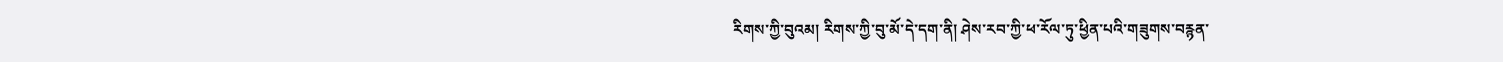རིགས་ཀྱི་བུའམ། རིགས་ཀྱི་བུ་མོ་དེ་དག་ནི། ཤེས་རབ་ཀྱི་ཕ་རོལ་ཏུ་ཕྱིན་པའི་གཟུགས་བརྙན་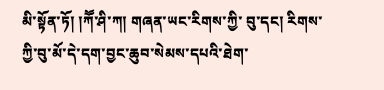མི་སྟོན་ཏོ། །ཀཽ་ཤི་ཀ། གཞན་ཡང་རིགས་ཀྱི་ བུ་དང། རིགས་ཀྱི་བུ་མོ་དེ་དག་བྱང་ཆུབ་སེམས་དཔའི་ཐེག་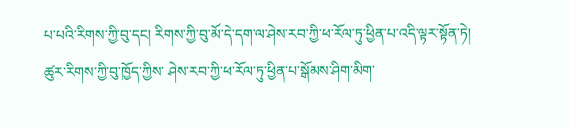པ་པའི་རིགས་ཀྱི་བུ་དང། རིགས་ཀྱི་བུ་མོ་དེ་དག་ལ་ཤེས་རབ་ཀྱི་ཕ་རོལ་ཏུ་ཕྱིན་པ་འདི་ལྟར་སྟོན་ཏེ། ཚུར་རིགས་ཀྱི་བུ་ཁྱོད་ཀྱིས་ ཤེས་རབ་ཀྱི་ཕ་རོལ་ཏུ་ཕྱིན་པ་སྒོམས་ཤིག་མིག་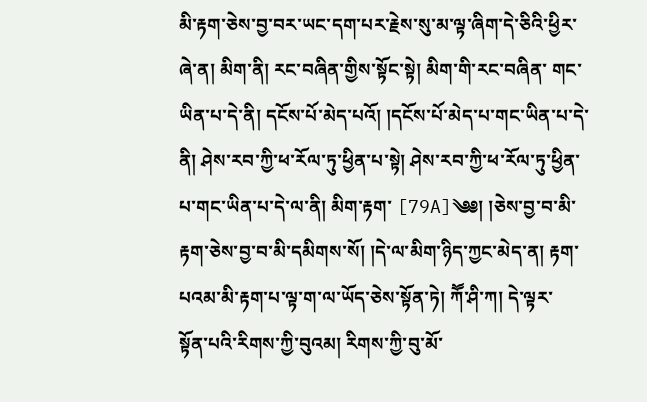མི་རྟག་ཅེས་བྱ་བར་ཡང་དག་པར་རྗེས་སུ་མ་ལྟ་ཞིག་དེ་ཅིའི་ཕྱིར་ཞེ་ན། མིག་ནི། རང་བཞིན་གྱིས་སྟོང་སྟེ། མིག་གི་རང་བཞིན་ གང་ཡིན་པ་དེ་ནི། དངོས་པོ་མེད་པའོ། །དངོས་པོ་མེད་པ་གང་ཡིན་པ་དེ་ནི། ཤེས་རབ་ཀྱི་ཕ་རོལ་ཏུ་ཕྱིན་པ་སྟེ། ཤེས་རབ་ཀྱི་ཕ་རོལ་ཏུ་ཕྱིན་པ་གང་ཡིན་པ་དེ་ལ་ནི། མིག་རྟག་ [79A]༄༅། །ཅེས་བྱ་བ་མི་རྟག་ཅེས་བྱ་བ་མི་དམིགས་སོ། །དེ་ལ་མིག་ཉིད་ཀྱང་མེད་ན། རྟག་པའམ་མི་རྟག་པ་ལྟ་ག་ལ་ཡོད་ཅེས་སྟོན་ཏེ། ཀཽ་ཤི་ཀ། དེ་ལྟར་ སྟོན་པའི་རིགས་ཀྱི་བུའམ། རིགས་ཀྱི་བུ་མོ་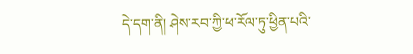དེ་དག་ནི། ཤེས་རབ་ཀྱི་ཕ་རོལ་ཏུ་ཕྱིན་པའི་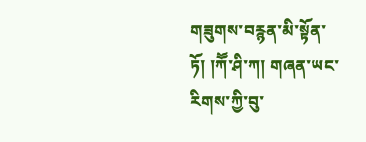གཟུགས་བརྙན་མི་སྟོན་ཏོ། །ཀཽ་ཤི་ཀ། གཞན་ཡང་རིགས་ཀྱི་བུ་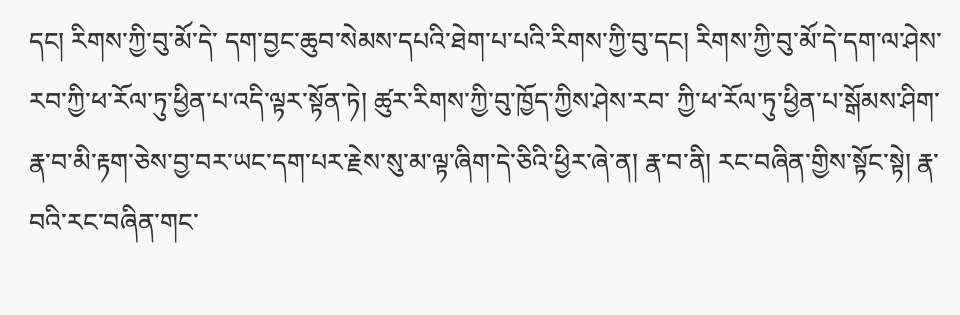དང། རིགས་ཀྱི་བུ་མོ་དེ་ དག་བྱང་ཆུབ་སེམས་དཔའི་ཐེག་པ་པའི་རིགས་ཀྱི་བུ་དང། རིགས་ཀྱི་བུ་མོ་དེ་དག་ལ་ཤེས་རབ་ཀྱི་ཕ་རོལ་ཏུ་ཕྱིན་པ་འདི་ལྟར་སྟོན་ཏེ། ཚུར་རིགས་ཀྱི་བུ་ཁྱོད་ཀྱིས་ཤེས་རབ་ ཀྱི་ཕ་རོལ་ཏུ་ཕྱིན་པ་སྒོམས་ཤིག་རྣ་བ་མི་རྟག་ཅེས་བྱ་བར་ཡང་དག་པར་རྗེས་སུ་མ་ལྟ་ཞིག་དེ་ཅིའི་ཕྱིར་ཞེ་ན། རྣ་བ་ནི། རང་བཞིན་གྱིས་སྟོང་སྟེ། རྣ་བའི་རང་བཞིན་གང་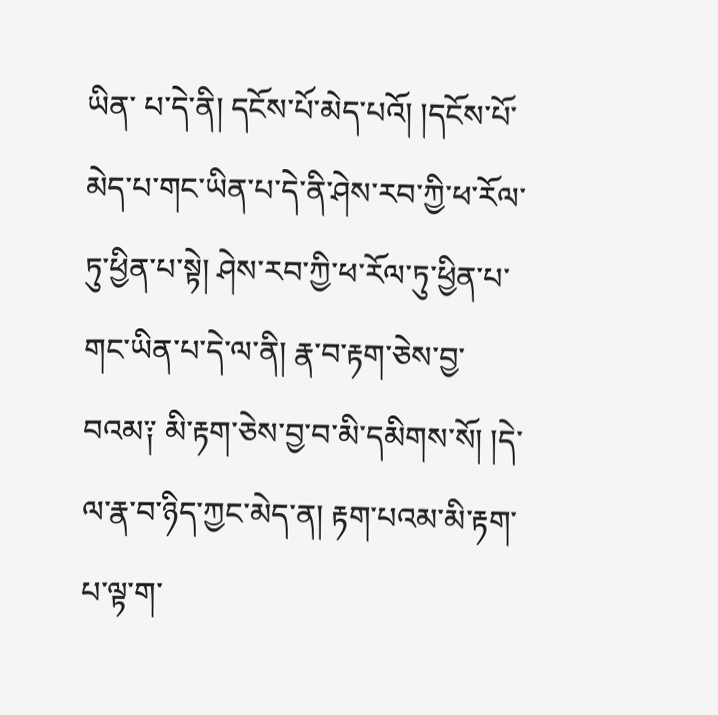ཡིན་ པ་དེ་ནི། དངོས་པོ་མེད་པའོ། །དངོས་པོ་མེད་པ་གང་ཡིན་པ་དེ་ནི་ཤེས་རབ་ཀྱི་ཕ་རོལ་ཏུ་ཕྱིན་པ་སྟེ། ཤེས་རབ་ཀྱི་ཕ་རོལ་ཏུ་ཕྱིན་པ་གང་ཡིན་པ་དེ་ལ་ནི། རྣ་བ་རྟག་ཅེས་བྱ་ བའམ༑ མི་རྟག་ཅེས་བྱ་བ་མི་དམིགས་སོ། །དེ་ལ་རྣ་བ་ཉིད་ཀྱང་མེད་ན། རྟག་པའམ་མི་རྟག་པ་ལྟ་ག་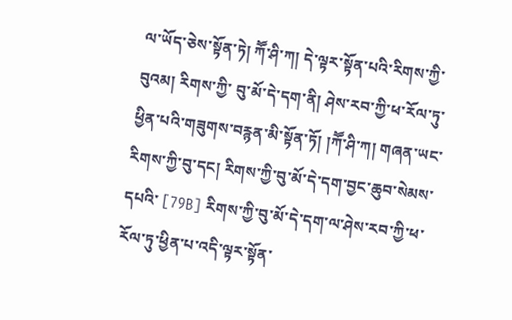ལ་ཡོད་ཅེས་སྟོན་ཏེ། ཀཽ་ཤི་ཀ། དེ་ལྟར་སྟོན་པའི་རིགས་ཀྱི་བུའམ། རིགས་ཀྱི་ བུ་མོ་དེ་དག་ནི། ཤེས་རབ་ཀྱི་ཕ་རོལ་ཏུ་ཕྱིན་པའི་གཟུགས་བརྙན་མི་སྟོན་ཏོ། །ཀཽ་ཤི་ཀ། གཞན་ཡང་རིགས་ཀྱི་བུ་དང། རིགས་ཀྱི་བུ་མོ་དེ་དག་བྱང་ཆུབ་སེམས་དཔའི་ [79B] རིགས་ཀྱི་བུ་མོ་དེ་དག་ལ་ཤེས་རབ་ཀྱི་ཕ་རོལ་ཏུ་ཕྱིན་པ་འདི་ལྟར་སྟོན་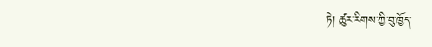ཏེ། ཚུར་རིགས་ཀྱི་བུ་ཁྱོད་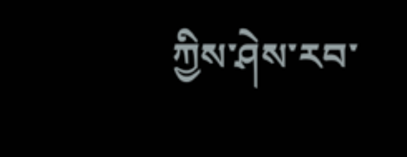ཀྱིས་ཤེས་རབ་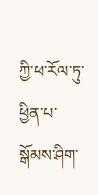ཀྱི་ཕ་རོལ་ཏུ་ཕྱིན་པ་སྒོམས་ཤིག་